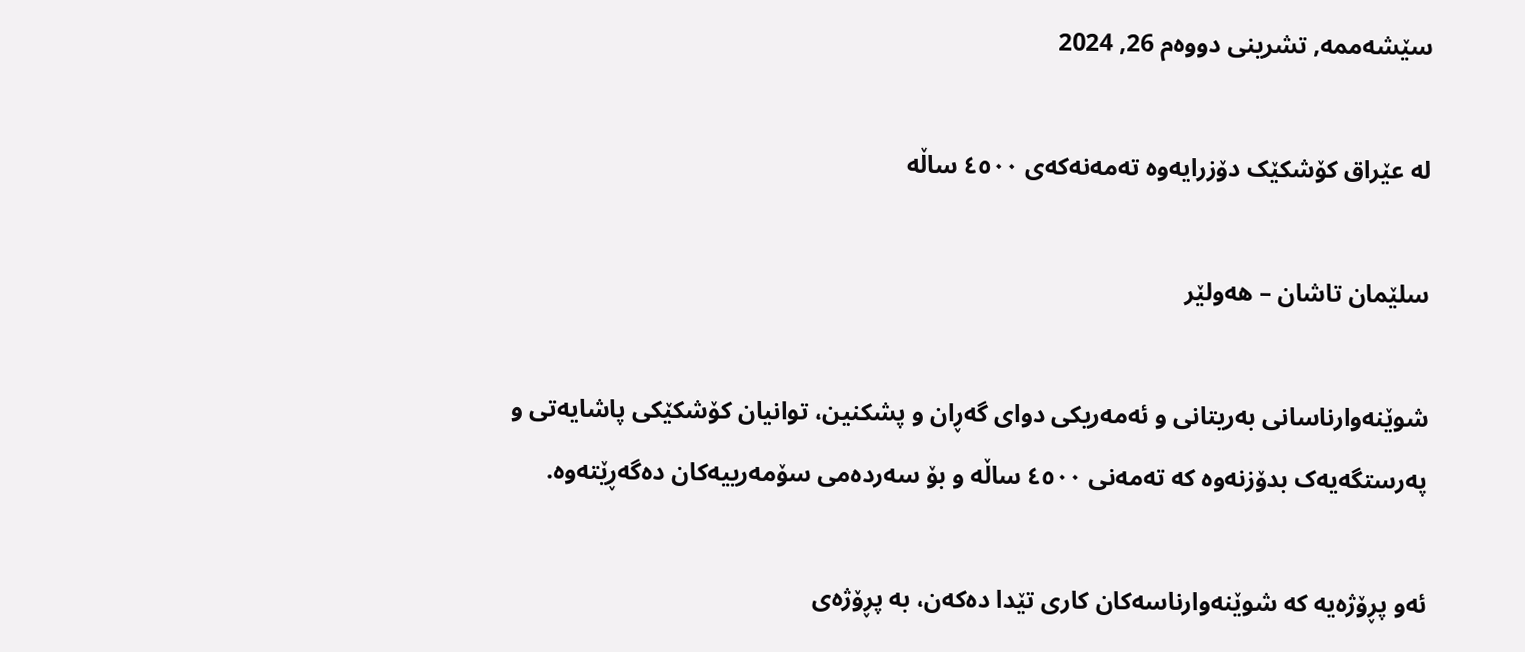سێشەممە, تشرینی دووه‌م 26, 2024

لە عێراق کۆشکێک دۆزرایەوە تەمەنەکەی ٤٥٠٠ ساڵە

سلێمان تاشان – هه‌‌ولێر

شوێنەوارناسانی بەریتانی و ئەمەریکی دوای گەڕان و پشکنین، توانیان کۆشکێکی پاشایەتی و پەرستگەیەک بدۆزنەوە کە تەمەنی ٤٥٠٠ ساڵە و بۆ سەردەمی سۆمەرییەکان دەگەڕێتەوە.

ئەو پڕۆژەیە کە شوێنەوارناسەکان کاری تێدا دەکەن، بە پڕۆژەی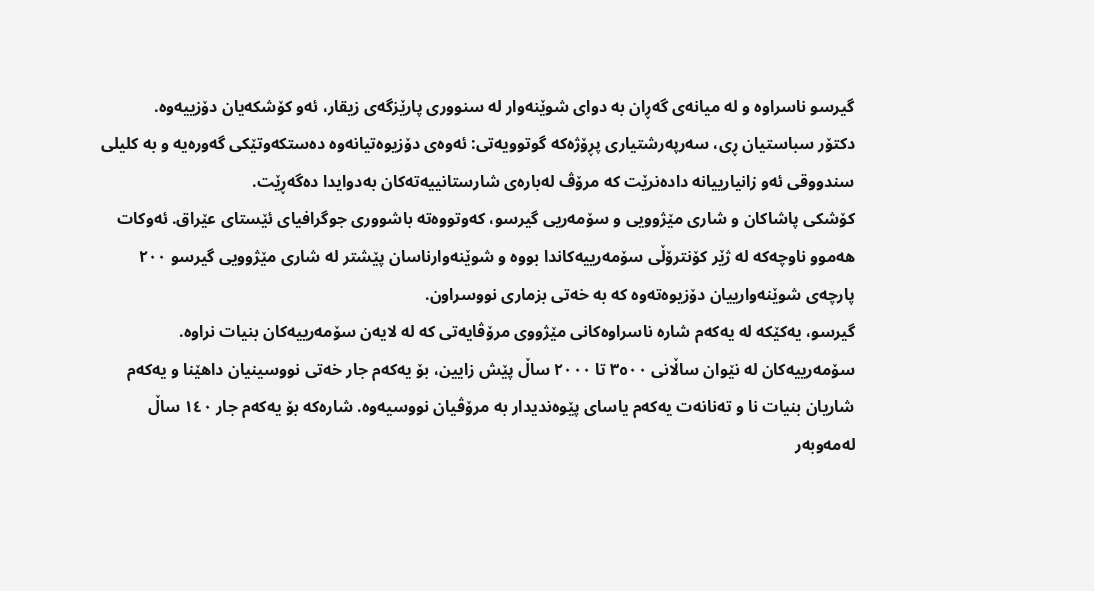گیرسو ناسراوە و لە میانەی گەڕان بە دوای شوێنەوار لە سنووری پارێزگەی زیقار، ئەو کۆشکەیان دۆزییەوە.
دکتۆر سباستیان ڕی، سەرپەرشتیاری پڕۆژەکە گوتوویەتی: ئەوەی دۆزیوەتیانەوە دەستکەوتێکی گەورەیە و بە کلیلی سندووقی ئەو زانیارییانە دادەنرێت کە مرۆڤ لەبارەی شارستانییەتەکان بەدوایدا دەگەڕێت.
کۆشکی پاشاکان و شاری مێژوویی و سۆمەریی گیرسو، کەوتووەتە باشووری جوگرافیای ئێستای عێراق. ئەوکات هەموو ناوچەکە لە ژێر کۆنترۆڵی سۆمەرییەکاندا بووە و شوێنەوارناسان پێشتر لە شاری مێژوویی گیرسو ٢٠٠ پارچەی شوێنەوارییان دۆزیوەتەوە کە بە خەتی بزماری نووسراون.
گیرسو، یەکێکە لە یەکەم شارە ناسراوەکانی مێژووی مرۆڤایەتی کە لە لایەن سۆمەرییەکان بنیات نراوە. سۆمەرییەکان لە نێوان ساڵانی ٣٥٠٠ تا ٢٠٠٠ ساڵ پێش زایین، بۆ یەکەم جار خەتی نووسینیان داهێنا و یەکەم شاریان بنیات نا و تەنانەت یەکەم یاسای پێوەندیدار بە مرۆڤیان نووسیەوە. شارەکە بۆ یەکەم جار ١٤٠ ساڵ لەمەوبەر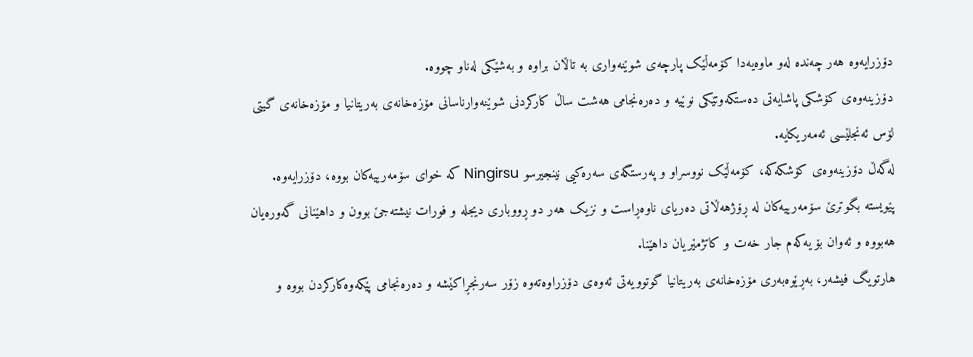دۆزرایەوە هەر چەندە لەو ماوەیەدا کۆمەڵێک پارچەی شوێنەواری بە تاڵان براوە و بەشێکی لەناو چووە.
دۆزینەوەی کۆشکی پاشایەتی دەستکەوتێکی نوێیە و دەرەنجامی هەشت ساڵ کارکردنی شوێنەوارناسانی مۆزەخانەی بەریتانیا و مۆزەخانەی گیتی لۆس ئەنجلێسی ئەمەریکایە.
لەگەڵ دۆزینەوەی کۆشکەکە، کۆمەڵێک نووسراو و پەرستگەی سەرەکیی نینجیرسو Ningirsu کە خوای سۆمەرییەکان بووە، دۆزرایەوە.
پێویستە بگوترێ سۆمەرییەکان لە ڕۆژهەڵاتی دەریای ناوەڕاست و نزیک هەر دو ڕووباری دیجلە و فورات نیشتەجێ بوون و داهێنانی گەورەیان هەبووە و ئەوان بۆ یەکەم جار خەت و کاتژمێریان داهێنا.
هارتویگ فیشەر، بەڕێوەبەری مۆزەخانەی بەریتانیا گوتوویەتی ئەوەی دۆزراوەتەوە زۆر سەرنجڕاکێشە و دەرەنجامی پێکەوەکارکردن بووە و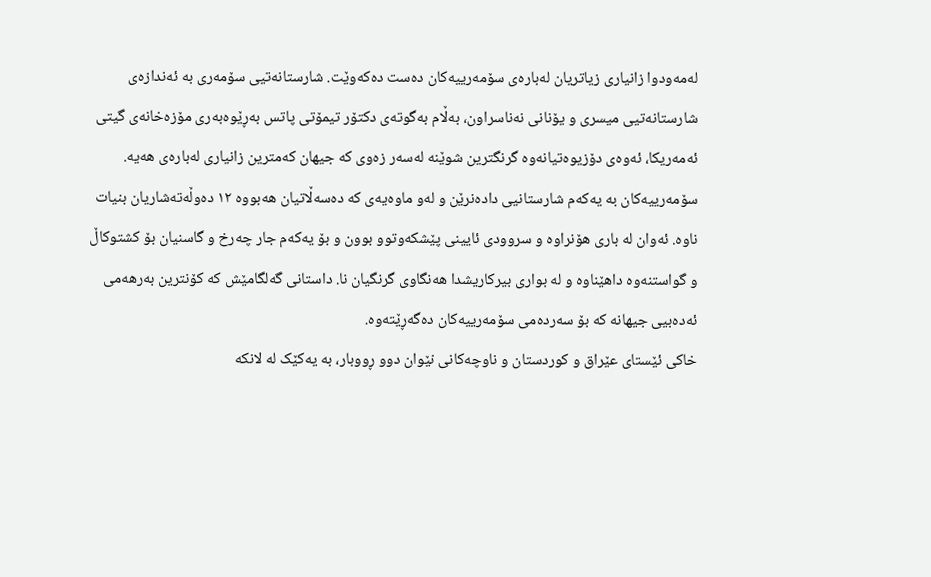لەمەودوا زانیاری زیاتریان لەبارەی سۆمەرییەکان دەست دەکەوێت. شارستانەتیی سۆمەری بە ئەندازەی شارستانەتیی میسری و یۆنانی نەناسراون، بەڵام بەگوتەی دکتۆر تیمۆتی پاتس بەڕێوەبەری مۆزەخانەی گیتی ئەمەریکا، ئەوەی دۆزیوەتیانەوە گرنگترین شوێنە لەسەر زەوی کە جیهان کەمترین زانیاری لەبارەی هەیە.
سۆمەرییەکان بە یەکەم شارستانیی دادەنرێن و لەو ماوەیەی کە دەسەڵاتیان هەبووە ١٢ دەوڵەتەشاریان بنیات ناوە. ئەوان لە باری هۆنراوە و سروودی ئایینی پێشکەوتوو بوون و بۆ یەکەم جار چەرخ و گاسنیان بۆ کشتوکاڵ و گواستنەوە داهێناوە و لە بواری بیرکاریشدا هەنگاوی گرنگیان نا. داستانی گەلگامێش کە کۆنترین بەرهەمی ئەدەبیی جیهانە کە بۆ سەردەمی سۆمەرییەکان دەگەڕێتەوە.
خاکی ئێستای عێراق و کوردستان و ناوچەکانی نێوان دوو ڕووبار، بە یەکێک لە لانکە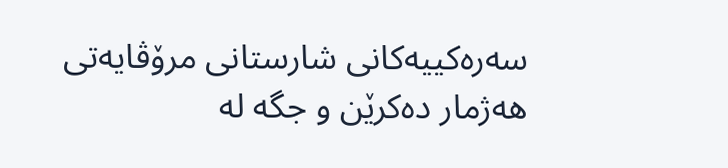سەرەکییەکانی شارستانی مرۆڤایەتی هەژمار دەکرێن و جگە لە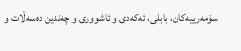سۆمەرییەکان، بابلی، ئەکەدی و ئاشووری و چەندین دەسەڵات و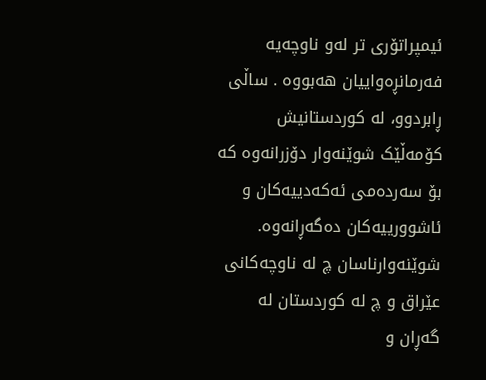ئیمپراتۆری تر لەو ناوچەیە فەرمانڕەواییان هەبووە . ساڵی ڕابردوو، لە کوردستانیش کۆمەڵێک شوێنەوار دۆزرانەوە کە بۆ سەردەمی ئەکەدییەکان و ئاشوورییەکان دەگەڕانەوە. شوێنەوارناسان چ لە ناوچەکانی عێراق و چ لە کوردستان لە گەڕان و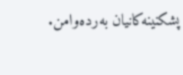پشکنینەکانیان بەردەوامن.